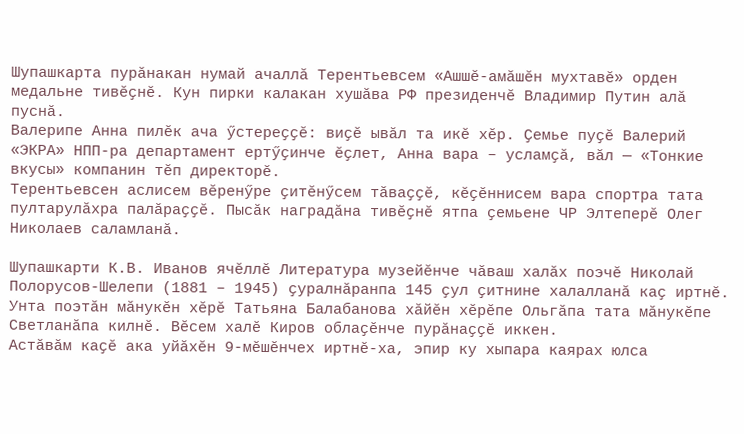Шупашкарта пурӑнакан нумай ачаллӑ Терентьевсем «Ашшӗ-амӑшӗн мухтавӗ» орден медальне тивӗҫнӗ. Кун пирки калакан хушӑва РФ президенчӗ Владимир Путин алӑ пуснӑ.
Валерипе Анна пилӗк ача ӳстереҫҫӗ: виҫӗ ывӑл та икӗ хӗр. Ҫемье пуҫӗ Валерий «ЭКРА» НПП-ра департамент ертӳҫинче ӗҫлет, Анна вара – усламҫӑ, вӑл — «Тонкие вкусы» компанин тӗп директорӗ.
Терентьевсен аслисем вӗренӳре ҫитӗнӳсем тӑваҫҫӗ, кӗҫӗннисем вара спортра тата пултарулӑхра палӑраҫҫӗ. Пысӑк наградӑна тивӗҫнӗ ятпа ҫемьене ЧР Элтеперӗ Олег Николаев саламланӑ.

Шупашкарти К.В. Иванов ячӗллӗ Литература музейӗнче чӑваш халӑх поэчӗ Николай Полорусов-Шелепи (1881 – 1945) ҫуралнӑранпа 145 ҫул ҫитнине халалланӑ каҫ иртнӗ. Унта поэтӑн мӑнукӗн хӗрӗ Татьяна Балабанова хӑйӗн хӗрӗпе Ольгӑпа тата мӑнукӗпе Светланӑпа килнӗ. Вӗсем халӗ Киров облаҫӗнче пурӑнаҫҫӗ иккен.
Астӑвӑм каҫӗ ака уйӑхӗн 9-мӗшӗнчех иртнӗ-ха, эпир ку хыпара каярах юлса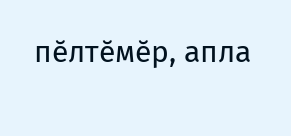пӗлтӗмӗр, апла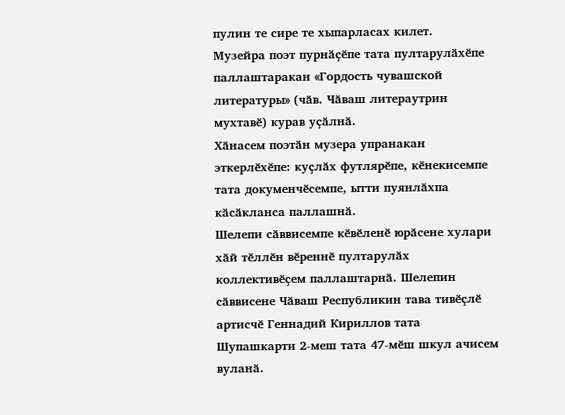пулин те сире те хыпарласах килет.
Музейра поэт пурнӑҫӗпе тата пултарулӑхӗпе паллаштаракан «Гордость чувашской литературы» (чӑв. Чӑваш литераутрин мухтавӗ) курав уҫӑлнӑ.
Хӑнасем поэтӑн музера упранакан эткерлӗхӗпе: куҫлӑх футлярӗпе, кӗнекисемпе тата докуменчӗсемпе, ытти пуянлӑхпа кӑсӑкланса паллашнӑ.
Шелепи сӑввисемпе кӗвӗленӗ юрӑсене хулари хӑй тӗллӗн вӗреннӗ пултарулӑх коллективӗҫем паллаштарнӑ. Шелепин сӑввисене Чӑваш Республикин тава тивӗҫлӗ артисчӗ Геннадий Кириллов тата Шупашкарти 2-меш тата 47-мӗш шкул ачисем вуланӑ.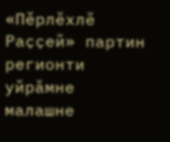«Пӗрлӗхлӗ Раҫҫей» партин регионти уйрӑмне малашне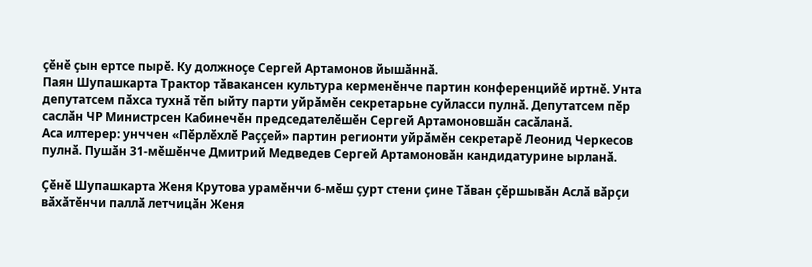ҫӗнӗ ҫын ертсе пырӗ. Ку должноҫе Сергей Артамонов йышӑннӑ.
Паян Шупашкарта Трактор тӑвакансен культура керменӗнче партин конференцийӗ иртнӗ. Унта депутатсем пӑхса тухнӑ тӗп ыйту парти уйрӑмӗн секретарьне суйласси пулнӑ. Депутатсем пӗр саслӑн ЧР Министрсен Кабинечӗн председателӗшӗн Сергей Артамоновшӑн сасӑланӑ.
Аса илтерер: унччен «Пӗрлӗхлӗ Раҫҫей» партин регионти уйрӑмӗн секретарӗ Леонид Черкесов пулнӑ. Пушӑн 31-мӗшӗнче Дмитрий Медведев Сергей Артамоновӑн кандидатурине ырланӑ.

Ҫӗнӗ Шупашкарта Женя Крутова урамӗнчи 6-мӗш ҫурт стени ҫине Тӑван ҫӗршывӑн Аслӑ вӑрҫи вӑхӑтӗнчи паллӑ летчицӑн Женя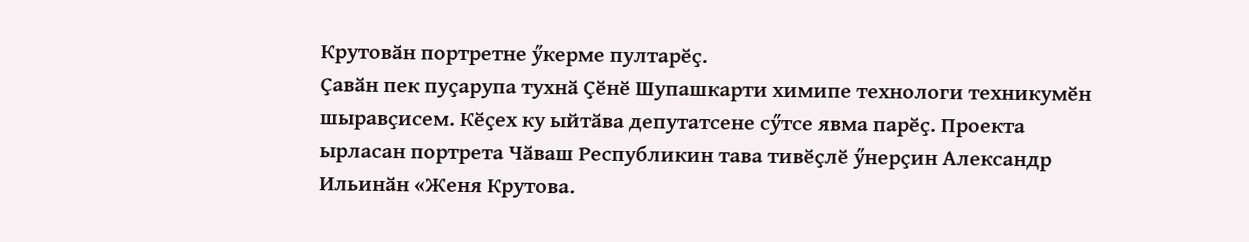Крутовӑн портретне ӳкерме пултарӗҫ.
Ҫавӑн пек пуҫарупа тухнӑ Ҫӗнӗ Шупашкарти химипе технологи техникумӗн шыравҫисем. Кӗҫех ку ыйтӑва депутатсене сӳтсе явма парӗҫ. Проекта ырласан портрета Чӑваш Республикин тава тивӗҫлӗ ӳнерҫин Александр Ильинӑн «Женя Крутова.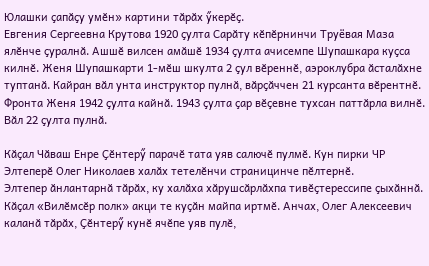Юлашки ҫапӑҫу умӗн» картини тӑрӑх ӳкерӗҫ.
Евгения Сергеевна Крутова 1920 ҫулта Сарӑту кӗпӗрнинчи Труёвая Маза ялӗнче ҫуралнӑ. Ашшӗ вилсен амӑшӗ 1934 ҫулта ачисемпе Шупашкара куҫса килнӗ. Женя Шупашкарти 1-мӗш шкулта 2 ҫул вӗреннӗ, аэроклубра ӑсталӑхне туптанӑ. Кайран вӑл унта инструктор пулнӑ, вӑрҫӑччен 21 курсанта вӗрентнӗ.
Фронта Женя 1942 ҫулта кайнӑ. 1943 ҫулта ҫар вӗҫевне тухсан паттӑрла вилнӗ. Вӑл 22 ҫулта пулнӑ.

Кӑҫал Чӑваш Енре Ҫӗнтерӳ парачӗ тата уяв салючӗ пулмӗ. Кун пирки ЧР Элтеперӗ Олег Николаев халӑх тетелӗнчи страницинче пӗлтернӗ.
Элтепер ӑнлантарнӑ тӑрӑх, ку халӑха хӑрушсӑрлӑхпа тивӗҫтерессипе ҫыхӑннӑ. Кӑҫал «Вилӗмсӗр полк» акци те куҫӑн майпа иртмӗ. Анчах, Олег Алексеевич каланӑ тӑрӑх, Ҫӗнтерӳ кунӗ ячӗпе уяв пулӗ,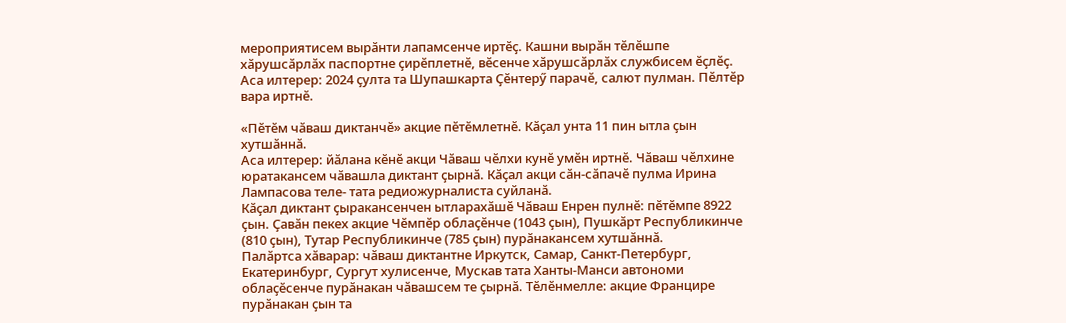мероприятисем вырӑнти лапамсенче иртӗҫ. Кашни вырӑн тӗлӗшпе хӑрушсӑрлӑх паспортне ҫирӗплетнӗ, вӗсенче хӑрушсӑрлӑх службисем ӗҫлӗҫ.
Аса илтерер: 2024 ҫулта та Шупашкарта Ҫӗнтерӳ парачӗ, салют пулман. Пӗлтӗр вара иртнӗ.

«Пӗтӗм чӑваш диктанчӗ» акцие пӗтӗмлетнӗ. Кӑҫал унта 11 пин ытла ҫын хутшӑннӑ.
Аса илтерер: йӑлана кӗнӗ акци Чӑваш чӗлхи кунӗ умӗн иртнӗ. Чӑваш чӗлхине юратакансем чӑвашла диктант ҫырнӑ. Кӑҫал акци сӑн-сӑпачӗ пулма Ирина Лампасова теле- тата редиожурналиста суйланӑ.
Кӑҫал диктант ҫыракансенчен ытларахӑшӗ Чӑваш Енрен пулнӗ: пӗтӗмпе 8922 ҫын. Ҫавӑн пекех акцие Чӗмпӗр облаҫӗнче (1043 ҫын), Пушкӑрт Республикинче (810 ҫын), Тутар Республикинче (785 ҫын) пурӑнакансем хутшӑннӑ.
Палӑртса хӑварар: чӑваш диктантне Иркутск, Самар, Санкт-Петербург, Екатеринбург, Сургут хулисенче, Мускав тата Ханты-Манси автономи облаҫӗсенче пурӑнакан чӑвашсем те ҫырнӑ. Тӗлӗнмелле: акцие Францире пурӑнакан ҫын та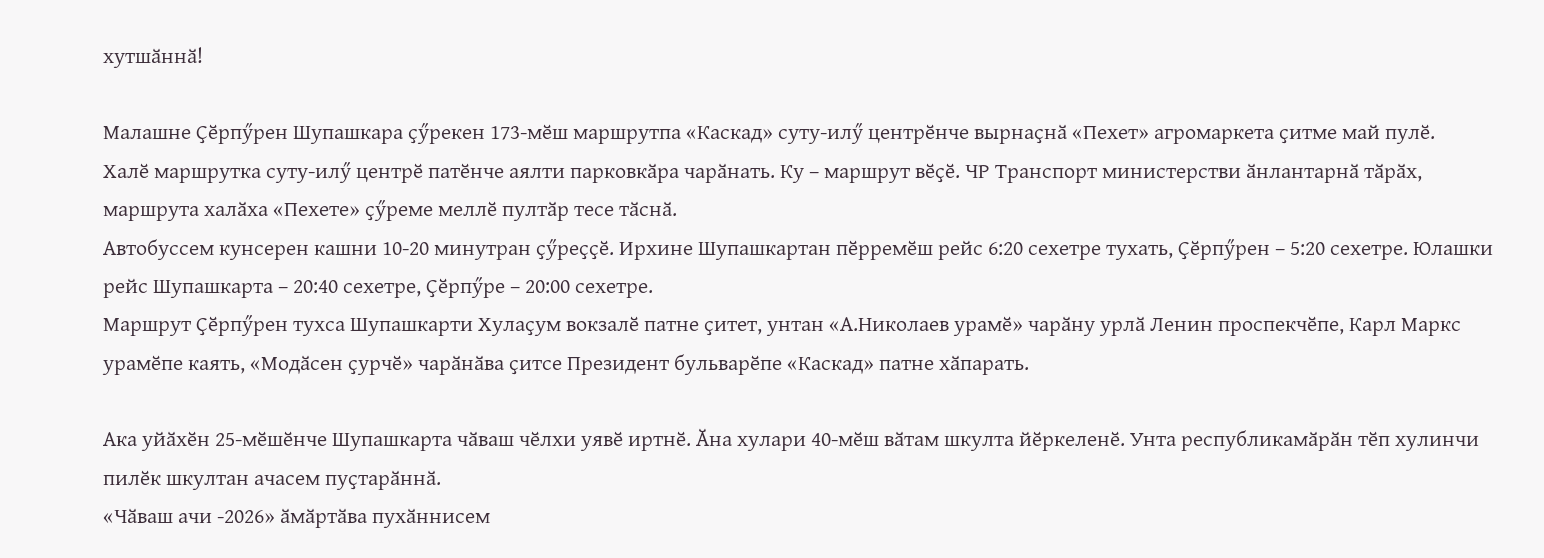хутшӑннӑ!

Малашне Ҫӗрпӳрен Шупашкара ҫӳрекен 173-мӗш маршрутпа «Каскад» суту-илӳ центрӗнче вырнаҫнӑ «Пехет» агромаркета ҫитме май пулӗ.
Халӗ маршрутка суту-илӳ центрӗ патӗнче аялти парковкӑра чарӑнать. Ку – маршрут вӗҫӗ. ЧР Транспорт министерстви ӑнлантарнӑ тӑрӑх, маршрута халӑха «Пехете» ҫӳреме меллӗ пултӑр тесе тӑснӑ.
Автобуссем кунсерен кашни 10-20 минутран ҫӳреҫҫӗ. Ирхине Шупашкартан пӗрремӗш рейс 6:20 сехетре тухать, Ҫӗрпӳрен – 5:20 сехетре. Юлашки рейс Шупашкарта – 20:40 сехетре, Ҫӗрпӳре – 20:00 сехетре.
Маршрут Ҫӗрпӳрен тухса Шупашкарти Хулаҫум вокзалӗ патне ҫитет, унтан «А.Николаев урамӗ» чарӑну урлӑ Ленин проспекчӗпе, Карл Маркс урамӗпе каять, «Модӑсен ҫурчӗ» чарӑнӑва ҫитсе Президент бульварӗпе «Каскад» патне хӑпарать.

Ака уйӑхӗн 25-мӗшӗнче Шупашкарта чӑваш чӗлхи уявӗ иртнӗ. Ӑна хулари 40-мӗш вӑтам шкулта йӗркеленӗ. Унта республикамӑрӑн тӗп хулинчи пилӗк шкултан ачасем пуҫтарӑннӑ.
«Чӑваш ачи -2026» ӑмӑртӑва пухӑннисем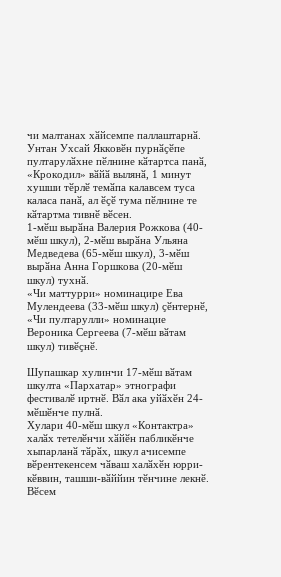чи малтанах хӑйсемпе паллаштарнӑ. Унтан Ухсай Якковӗн пурнӑҫӗпе пултарулӑхне пӗлнине кӑтартса панӑ, «Крокодил» вӑйӑ вылянӑ, 1 минут хушши тӗрлӗ темӑпа калавсем туса каласа панӑ, ал ӗҫӗ тума пӗлнине те кӑтартма тивнӗ вӗсен.
1-мӗш вырӑна Валерия Рожкова (40-мӗш шкул), 2-мӗш вырӑна Ульяна Медведева (65-мӗш шкул), 3-мӗш вырӑна Анна Горшкова (20-мӗш шкул) тухнӑ.
«Чи маттурри» номинацире Ева Мулендеева (33-мӗш шкул) ҫӗнтернӗ, «Чи пултарулли» номинацие Вероника Сергеева (7-мӗш вӑтам шкул) тивӗҫнӗ.

Шупашкар хулинчи 17-мӗш вӑтам шкулта «Пархатар» этнографи фестивалӗ иртнӗ. Вӑл ака уйӑхӗн 24-мӗшӗнче пулнӑ.
Хулари 40-мӗш шкул «Контактра» халӑх тетелӗнчи хӑйӗн пабликӗнче хыпарланӑ тӑрӑх, шкул ачисемпе вӗрентекенсем чӑваш халӑхӗн юрри-кӗввин, ташши-вӑййин тӗнчине лекнӗ. Вӗсем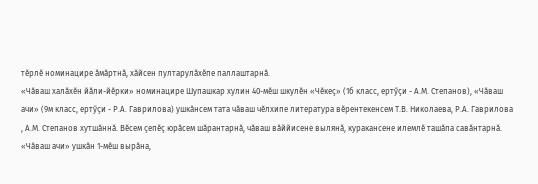тӗрлӗ номинацире ӑмӑртнӑ, хӑйсен пултарулӑхӗпе паллаштарнӑ.
«Чӑваш халӑхӗн йӑли-йӗрки» номинацире Шупашкар хулин 40-мӗш шкулӗн «Чӗкеҫ» (1б класс, ертӳҫи - А.М. Степанов), «Чӑваш ачи» (9м класс, ертӳҫи - Р.А. Гаврилова) ушкӑнсем тата чӑваш чӗлхипе литература вӗрентекенсем Т.В. Николаева, Р.А. Гаврилова , А.М. Степанов хутшӑннӑ. Вӗсем ҫепӗҫ юрӑсем шӑрантарнӑ, чӑваш вӑййисене вылянӑ, куракансене илемлӗ ташӑпа савӑнтарнӑ.
«Чӑваш ачи» ушкӑн 1-мӗш вырӑна,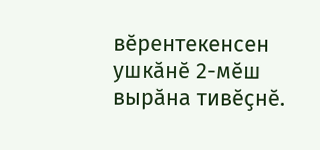вӗрентекенсен ушкӑнӗ 2-мӗш вырӑна тивӗҫнӗ.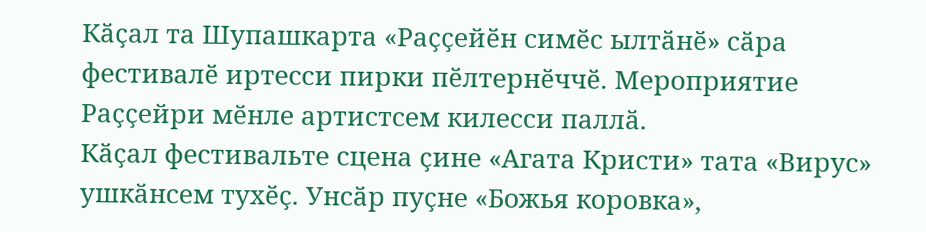Кӑҫал та Шупашкарта «Раҫҫейӗн симӗс ылтӑнӗ» сӑра фестивалӗ иртесси пирки пӗлтернӗччӗ. Мероприятие Раҫҫейри мӗнле артистсем килесси паллӑ.
Кӑҫал фестивальте сцена ҫине «Агата Кристи» тата «Вирус» ушкӑнсем тухӗҫ. Унсӑр пуҫне «Божья коровка»,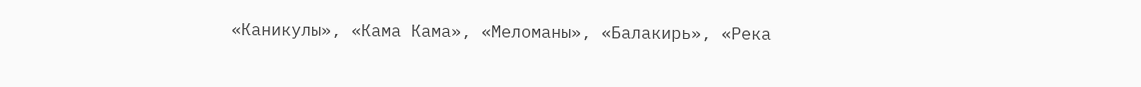«Каникулы», «Кама Кама», «Меломаны», «Балакирь», «Река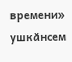времени» ушкӑнсем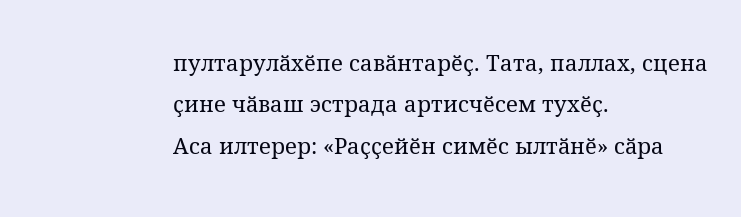пултарулӑхӗпе савӑнтарӗҫ. Тата, паллах, сцена ҫине чӑваш эстрада артисчӗсем тухӗҫ.
Аса илтерер: «Раҫҫейӗн симӗс ылтӑнӗ» сӑра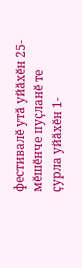фестивалӗ утӑ уйӑхӗн 25-мӗшӗнче пуҫланӗ те ҫурла уйӑхӗн 1-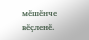мӗшӗнче вӗҫленӗ.